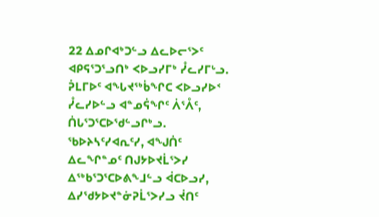22 ᐃᓄᒋᐊᒃᑐᓪᓗ ᐃᓚᐅᓕᕐᐳᑦ ᐊᑭᕋᕐᑐᕐᓗᑎᒃ ᐸᐅᓗᓯᒥᒃ ᓮᓚᓯᒥᒡᓗ. ᕉᒪᒥᐅᑦ ᐊᖓᔪᖅᑳᖏᑕ ᐸᐅᓗᓯᐅᑉ ᓮᓚᓯᐅᓪᓗ ᐊᓐᓄᕌᖏᑦ ᐲᕐᐰᑦ, ᑏᒐᕐᑐᕐᑕᐅᖁᓪᓗᒋᒃᓗ.
ᖃᐅᔨᓴᑦᓯᐊᕆᑦᓯ, ᐊᖑᑏᑦ ᐃᓚᖏᓐᓄᑦ ᑎᒍᔭᐅᔪᒫᕐᐳᓯ ᐃᖅᑲᕐᑐᕐᑕᐅᕕᖕᒧᓪᓗ ᐋᑕᐅᓗᓯ, ᐃᓯᖁᔭᐅᔪᓐᓃᕈᒫᕐᐳᓯᓗ ᔫᑎᑦ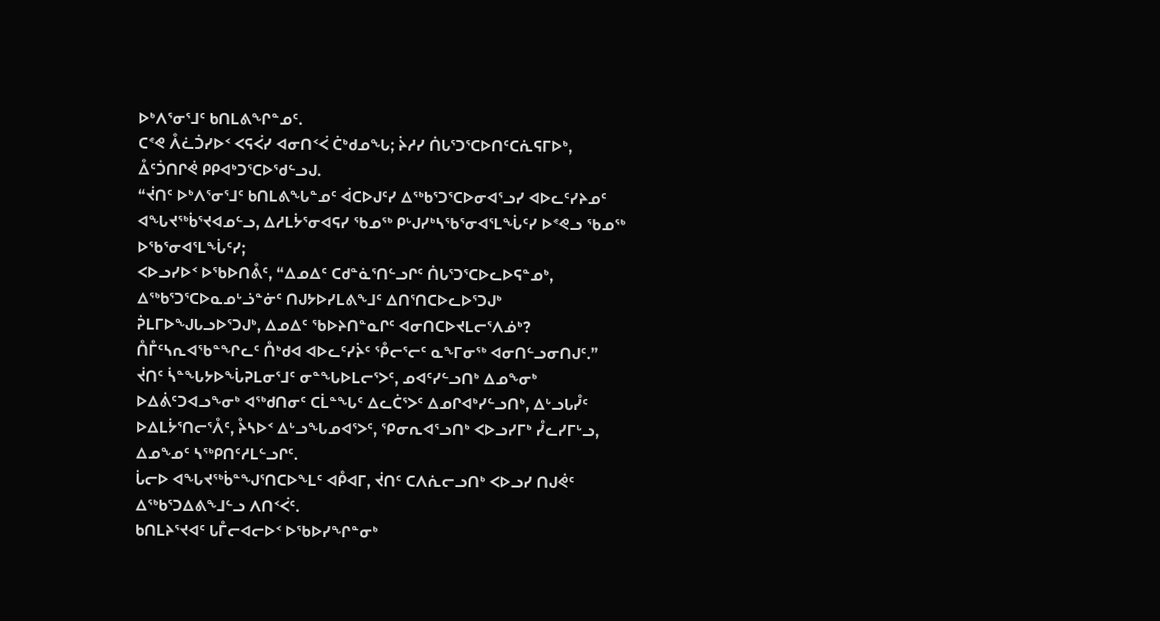ᐅᒃᐱᕐᓂᕐᒧᑦ ᑲᑎᒪᕕᖏᓐᓄᑦ.
ᑕᕝᕙ ᐰᓛᑑᓯᐅᑉ ᐸᕋᐹᓯ ᐊᓂᑎᑉᐹ ᑖᒃᑯᓄᖓ; ᔩᓱᓯ ᑏᒐᕐᑐᕐᑕᐅᑎᑦᑕᕇᕋᒥᐅᒃ, ᐂᑦᑑᑎᒋᕚ ᑭᑭᐊᒃᑐᕐᑕᐅᖁᓪᓗᒍ.
“ᔫᑎᑦ ᐅᒃᐱᕐᓂᕐᒧᑦ ᑲᑎᒪᕕᖓᓐᓄᑦ ᐋᑕᐅᒍᑦᓯ ᐃᖅᑲᕐᑐᕐᑕᐅᓂᐊᕐᓗᓯ ᐊᐅᓚᑦᓯᔨᓄᑦ ᐊᖓᔪᖅᑳᕐᔪᐊᓄᓪᓗ, ᐃᓱᒪᔮᕐᓂᐊᕋᓯ ᖃᓄᖅ ᑭᒡᒍᓯᒃᓴᖃᕐᓂᐊᕐᒪᖔᑦᓯ ᐅᕝᕙᓗ ᖃᓄᖅ ᐅᖃᕐᓂᐊᕐᒪᖔᑦᓯ;
ᐸᐅᓗᓯᐅᑉ ᐅᖃᐅᑎᕔᑦ, “ᐃᓄᐃᑦ ᑕᑯᓐᓈᕐᑎᓪᓗᒋᑦ ᑏᒐᕐᑐᕐᑕᐅᓚᐅᕋᓐᓄᒃ, ᐃᖅᑲᕐᑐᕐᑕᐅᓇᓄᒡᓘᓐᓃᑦ ᑎᒍᔭᐅᓯᒪᕕᖕᒧᑦ ᐃᑎᕐᑎᑕᐅᓚᐅᕐᑐᒍᒃ ᕉᒪᒥᐅᖑᒐᓗᐅᕐᑐᒍᒃ, ᐃᓄᐃᑦ ᖃᐅᔨᑎᓐᓇᒋᑦ ᐊᓂᑎᑕᐅᔪᒪᓕᕐᐱᓅᒃ? ᑍᒤᑦᓴᕆᐊᖃᓐᖏᓚᑦ ᑍᒃᑯᐊ ᐊᐅᓚᑦᓯᔩᑦ ᕾᓕᕐᓕᑦ ᓇᖕᒥᓂᖅ ᐊᓂᑎᓪᓗᓂᑎᒍᑦ.”
ᔫᑎᑦ ᓵᓐᖓᔭᐅᖔᕈᒪᓂᕐᒧᑦ ᓂᓐᖓᐅᒪᓕᕐᐳᑦ, ᓄᐊᑦᓯᓪᓗᑎᒃ ᐃᓄᖕᓂᒃ ᐅᐃᕖᑦᑐᐊᓗᖕᓂᒃ ᐊᖅᑯᑎᓂᑦ ᑕᒫᓐᖓᑦ ᐃᓚᑖᕐᐳᑦ ᐃᓄᒋᐊᒃᓯᓪᓗᑎᒃ, ᐃᒡᓗᒐᓮᑦ ᐅᐃᒪᔮᕐᑎᓕᕐᐰᑦ, ᔧᓴᐅᑉ ᐃᒡᓗᖓᓄᐊᕐᐳᑦ, ᕿᓂᕆᐊᕐᓗᑎᒃ ᐸᐅᓗᓯᒥᒃ ᓮᓚᓯᒥᒡᓗ, ᐃᓄᖕᓄᑦ ᓴᖅᑭᑎᑦᓱᒪᓪᓗᒋᑦ.
ᒑᓕᐅ ᐊᖓᔪᖅᑳᓐᖑᕐᑎᑕᐅᖕᒪᑦ ᐊᑬᐊᒥ, ᔫᑎᑦ ᑕᐱᕇᓕᓗᑎᒃ ᐸᐅᓗᓯ ᑎᒍᕚᑦ ᐃᖅᑲᕐᑐᐃᕕᖕᒧᓪᓗ ᐱᑎᑉᐹᑦ.
ᑲᑎᒪᔨᕐᔪᐊᑦ ᒐᒤᓕᐊᓕᐅᑉ ᐅᖃᐅᓯᖏᓐᓂᒃ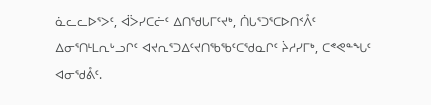ᓈᓚᓚᐅᕐᐳᑦ, ᐋᐴᓯᑕᓖᑦ ᐃᑎᖁᒐᒥᑦᔪᒃ, ᑏᒐᕐᑐᕐᑕᐅᑎᑉᐰᑦ ᐃᓂᕐᑎᒻᒪᕆᒡᓗᒋᑦ ᐊᔪᕆᕐᑐᐃᑦᔪᑎᖃᖃᑦᑕᖁᓇᒋᑦ ᔩᓱᓯᒥᒃ, ᑕᕝᕙᓐᖓᑦ ᐊᓂᖁᕔᑦ.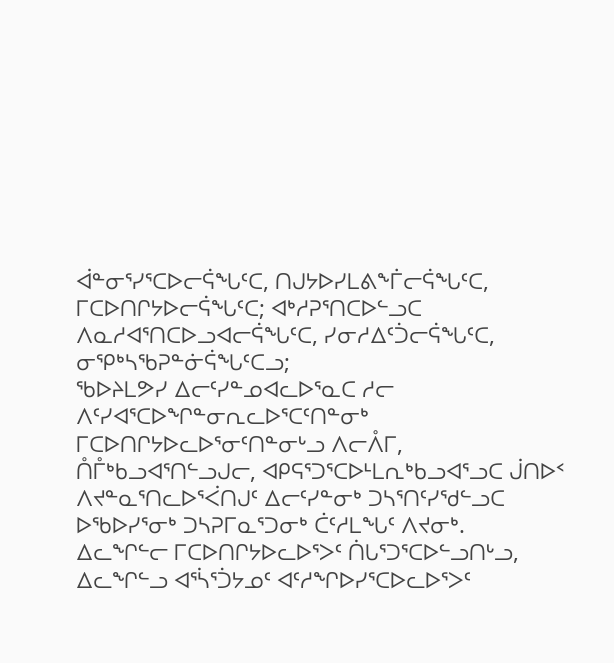ᐋᓐᓂᕐᓯᕐᑕᐅᓕᕌᖓᑦᑕ, ᑎᒍᔭᐅᓯᒪᕕᖕᒦᓕᕌᖓᑦᑕ, ᒥᑕᐅᑎᒋᔭᐅᓕᕌᖓᑦᑕ; ᐊᒃᓱᕈᕐᑎᑕᐅᓪᓗᑕ ᐱᓇᓱᐊᕐᑎᑕᐅᓗᐊᓕᕌᖓᑦᑕ, ᓯᓂᓱᐃᑦᑑᓕᕌᖓᑦᑕ, ᓂᕿᒃᓴᖃᕈᓐᓃᕌᖓᑦᑕᓗ;
ᖃᐅᔨᒪᕗᓯ ᐃᓕᑦᓯᓐᓄᐊᓚᐅᕐᓇᑕ ᓱᓕ ᐱᑦᓯᐊᕐᑕᐅᖏᓐᓂᕆᓚᐅᕐᑕᑦᑎᓐᓂᒃ ᒥᑕᐅᑎᒋᔭᐅᓚᐅᕐᓂᑦᑎᓐᓂᒡᓗ ᐱᓕᐰᒥ, ᑍᒤᒃᑲᓗᐊᕐᑎᓪᓗᒍᓕ, ᐊᑭᕋᕐᑐᕐᑕᐅᒻᒪᕆᒃᑲᓗᐊᕐᓗᑕ ᒎᑎᐅᑉ ᐱᔪᓐᓇᕐᑎᓚᐅᕐᐹᑎᒍᑦ ᐃᓕᑦᓯᓐᓂᒃ ᑐᓴᕐᑎᑦᓯᖁᓪᓗᑕ ᐅᖃᐅᓯᕐᓂᒃ ᑐᓴᕈᒥᓇᕐᑐᓂᒃ ᑖᑦᓱᒪᖓᑦ ᐱᔪᓂᒃ.
ᐃᓚᖏᓪᓕ ᒥᑕᐅᑎᒋᔭᐅᓚᐅᕐᐳᑦ ᑏᒐᕐᑐᕐᑕᐅᓪᓗᑎᒡᓗ, ᐃᓚᖏᓪᓗ ᐊᕐᓵᕐᑑᔭᓄᑦ ᐊᑦᓱᖏᐅᓯᕐᑕᐅᓚᐅᕐᐳᑦ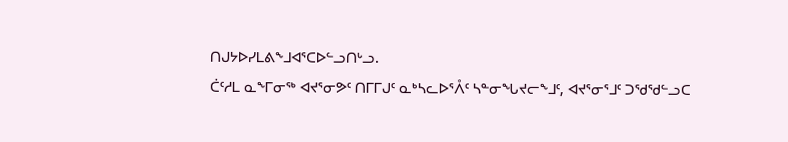ᑎᒍᔭᐅᓯᒪᕕᖕᒧᐊᕐᑕᐅᓪᓗᑎᒡᓗ.
ᑖᑦᓱᒪ ᓇᖕᒥᓂᖅ ᐊᔪᕐᓂᕗᑦ ᑎᒥᒥᒍᑦ ᓇᒃᓴᓚᐅᕐᐰᑦ ᓴᓐᓂᖓᔪᓕᖕᒧᑦ, ᐊᔪᕐᓂᕐᒧᑦ ᑐᖁᖁᓪᓗᑕ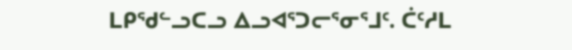ᒪᑭᖁᓪᓗᑕᓗ ᐃᓗᐊᕐᑐᓕᕐᓂᕐᒧᑦ. ᑖᑦᓱᒪ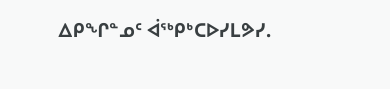ᐃᑭᖏᓐᓄᑦ ᐋᖅᑭᒃᑕᐅᓯᒪᕗᓯ.